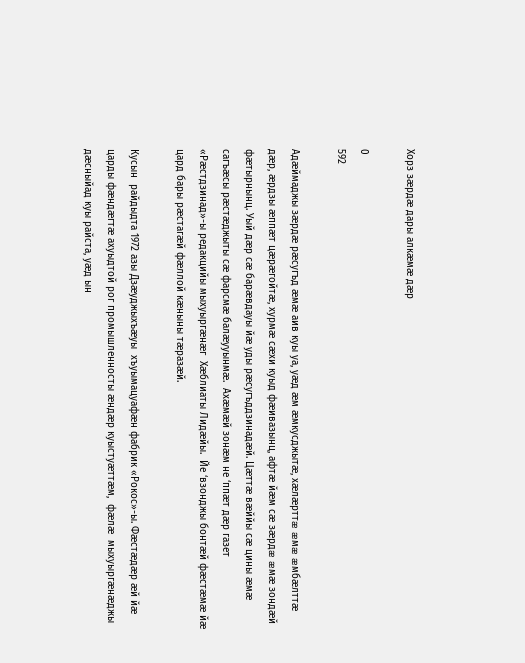Хорз зæрдæ дары алкæмæ дæр

0
592

Адæймаджы зæрдæ рæсугъд æмæ аив куы уа, уæд æм æмкусджытæ, хæлæрттæ æмæ æмбæлттæ дæр, æрдзы æппæт цæрæгойтæ, хурмæ сæхи куыд фæивазынц, афтæ йæм сæ зæрдæ æмæ зондæй фæтырнынц. Уый дæр сæ барæвдауы йæ уды рæсугъддзинадæй. Цæттæ вæййы сæ цины æмæ сагъæсы рæстæджыты сæ фарсмæ балæууынмæ.  Ахæмæй зонæм не ‘ппæт дæр газет «Рæстдзинад»-ы редакцийы мыхуыргæнæг  Хæблиаты Лидæйы.  Йе ‘взонджы бонтæй фæстæмæ йæ цард бары рæстагæй фæллой кæныны тæразæй.

Кусын  райдыдта 1972 азы Дзæуджыхъæуы  хъуымацуафæн фабрик «Рокос»-ы. Фæстæдæр æй йæ царды фæндæгтæ ахуыдтой рог промышленносты æндæр куыстуæттæм,  фæлæ  мыхуыргæнæджы дæсныйад куы райста, уæд ын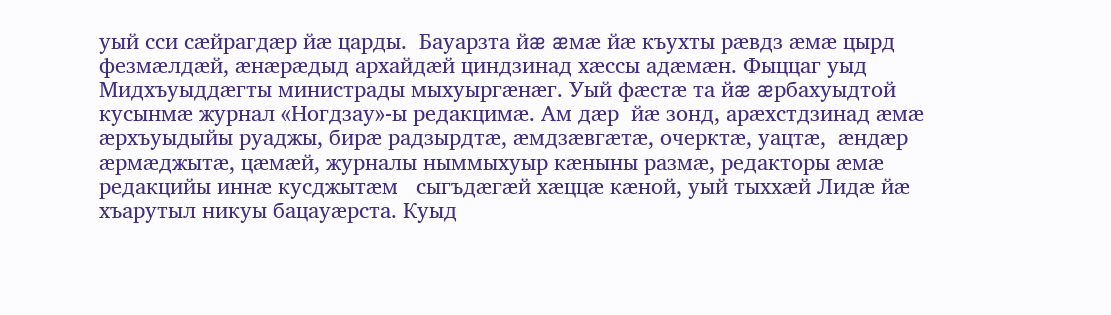уый сси сæйрагдæр йæ царды.  Бауарзта йæ æмæ йæ къухты рæвдз æмæ цырд фезмæлдæй, æнæрæдыд архайдæй циндзинад хæссы адæмæн. Фыццаг уыд Мидхъуыддæгты министрады мыхуыргæнæг. Уый фæстæ та йæ æрбахуыдтой кусынмæ журнал «Ногдзау»-ы редакцимæ. Ам дæр  йæ зонд, арæхстдзинад æмæ æрхъуыдыйы руаджы, бирæ радзырдтæ, æмдзæвгæтæ, очерктæ, уацтæ,  æндæр æрмæджытæ, цæмæй, журналы ныммыхуыр кæныны размæ, редакторы æмæ редакцийы иннæ кусджытæм   сыгъдæгæй хæццæ кæной, уый тыххæй Лидæ йæ  хъарутыл никуы бацауæрста. Куыд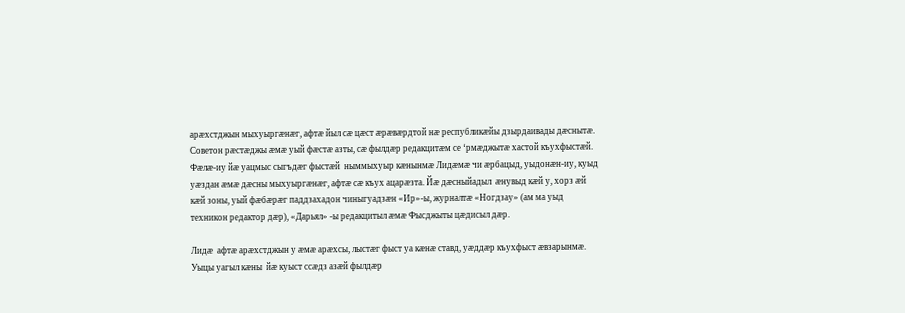арæхстджын мыхуыргæнæг, афтæ йыл сæ цæст æрæвæрдтой нæ республикæйы дзырдаивады дæснытæ. Советон рæстæджы æмæ уый фæстæ азты, сæ фылдæр редакцитæм се ‘рмæджытæ хастой къухфыстæй. Фæлæ-иу йæ уацмыс сыгъдæг фыстæй  ныммыхуыр кæнынмæ Лидæмæ чи æрбацыд, уыдонæн-иу, куыд уæздан æмæ дæсны мыхуыргæнæг, афтæ сæ къух ацарæзта. Йæ дæсныйадыл  æнувыд кæй у, хорз æй кæй зоны, уый фæбæрæг паддзахадон чиныгуадзæн «Ир»-ы, журналтæ «Ногдзау» (ам ма уыд  техникон редактор дæр), «Дарьял» -ы редакцитыл æмæ Фысджыты цæдисыл дæр.

Лидæ  афтæ арæхстджын у æмæ арæхсы, лыстæг фыст уа кæнæ ставд, уæддæр къухфыст æвзарынмæ. Уыцы уагыл кæны  йæ куыст ссæдз азæй фылдæр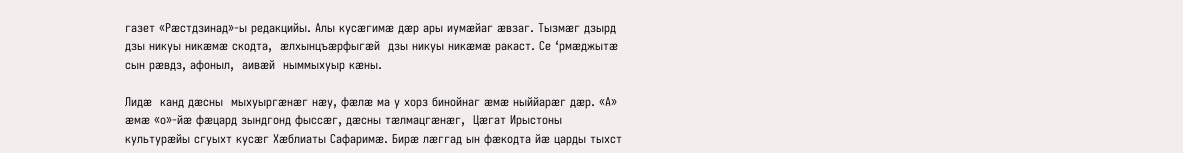газет «Рæстдзинад»-ы редакцийы. Алы кусæгимæ дæр ары иумæйаг æвзаг. Тызмæг дзырд дзы никуы никæмæ скодта,  æлхынцъæрфыгæй  дзы никуы никæмæ ракаст. Се ‘рмæджытæ сын рæвдз, афоныл,  аивæй  ныммыхуыр кæны.

Лидæ  канд дæсны  мыхуыргæнæг нæу, фæлæ ма у хорз бинойнаг æмæ ныййарæг дæр. «А» æмæ «о»-йæ фæцард зындгонд фыссæг, дæсны тæлмацгæнæг,  Цæгат Ирыстоны культурæйы сгуыхт кусæг Хæблиаты Сафаримæ. Бирæ лæггад ын фæкодта йæ царды тыхст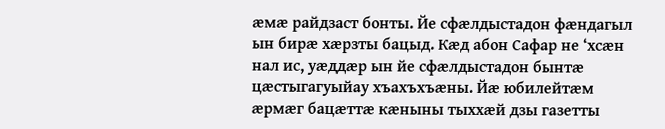æмæ райдзаст бонты. Йе сфæлдыстадон фæндагыл ын бирæ хæрзты бацыд. Кæд абон Сафар не ‘хсæн нал ис, уæддæр ын йе сфæлдыстадон бынтæ цæстыгагуыйау хъахъхъæны. Йæ юбилейтæм æрмæг бацæттæ кæныны тыххæй дзы газетты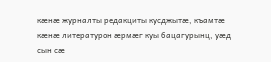кæнæ журналты редакциты кусджытæ, къамтæ кæнæ литературон æрмæг куы бацагурынц, уæд сын сæ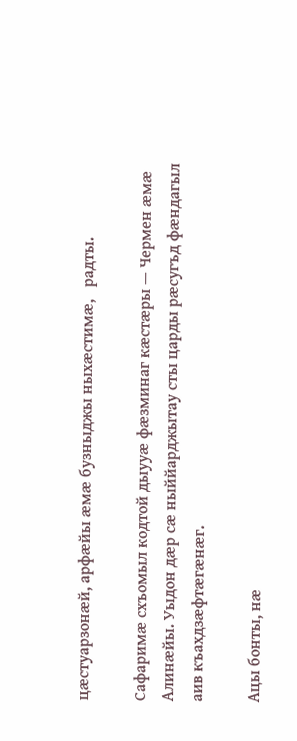цæстуарзонæй, арфæйы æмæ бузныджы ныхæстимæ,   радты.

Сафаримæ схъомыл кодтой дыууæ фæзминаг кæстæры — Чермен æмæ Алинæйы. Уыдон дæр сæ ныййарджытау сты царды рæсугъд фæндагыл аив къахдзæфтæгæнæг.

Ацы бонты, нæ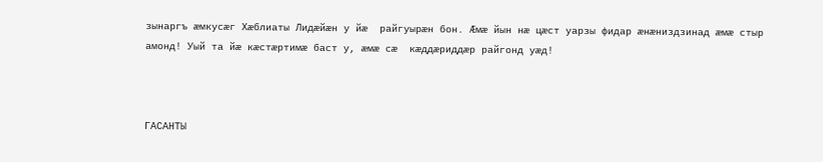зынаргъ æмкусæг Хæблиаты Лидæйæн у йæ  райгуырæн бон. Æмæ йын нæ цæст уарзы фидар æнæниздзинад æмæ стыр  амонд! Уый та йæ кæстæртимæ баст у, æмæ сæ  кæддæриддæр райгонд уæд!



ГАСАНТЫ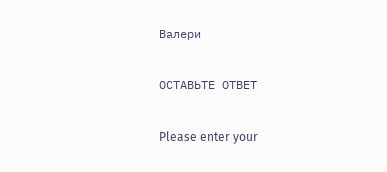Валери

ОСТАВЬТЕ ОТВЕТ

Please enter your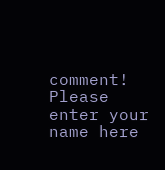comment!
Please enter your name here